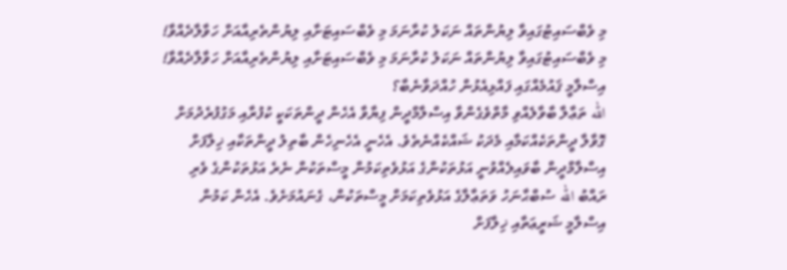މި ވެބްސައިޓުގައިވާ ލިޔުންތައް ނަކަލު ކުރާނަމަ މި ވެބްސައިޓަށާއި ލިޔުންތެރިއާއަށް ހަވާލާދެއްވާ!
މި ވެބްސައިޓުގައިވާ ލިޔުންތައް ނަކަލު ކުރާނަމަ މި ވެބްސައިޓަށާއި ލިޔުންތެރިއާއަށް ހަވާލާދެއްވާ!
އިސްލާމީ ޤައުމެއްގައި ފައްޅިއެޅުން ހުއްދަވާނެބާ؟
الله ތަޢާލާ ބާވާލެއްވި މާތްވެގެންވާ އިސްލާމްދީން ފިޔާވާ އެހެން ދީންތަކަކީ ކުފުރާއި މަގުފުރެދުމަށް ގޮވާލާ ދީންތަކެއްކަމާއި މެދަކު ޝައްކެއްނެތެވެ. އެހެނީ އެހެނިހެން ބާތިލު ދީންތަކާއި ޚިލާފަށް އިސްލާމްދީން ބާވައިލެއްވުނީ އަޅުތަކުންގެ އަޅުވެތިކަމުން މީސްތަކުން ނެރެ އަޅުތަކުންގެ ވެރި ރައްބު الله ސުބްޙާނަހު ވަތަޢާލާގެ އަޅުވެތިކަމަށް މީސްތަކުން، ގެނައުމަށެވެ. އެހެން ކަމުން އިސްލާމީ ޝަރީޢަތާއި ޚިލާފަށް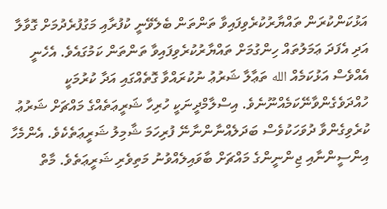އަޅުކަންކުރަން ތައްޔާރުކުރެވިފައިވާ ތަންތަން ބެލެވޭނީ ކުފުރާއި މަގުފުރެދުމަށް ގޮވާލާ އަދި އެފަދަ ޢަމަލުތައް ހިންގުމަށް ތައްޔާރުކުރެވިފައިވާ ތަންތަން ކަމުގައެވެ. އެހެނީ އެއްވެސް އަޅުކަމެއް الله ތަޢާލާ ޝަރުޢު ނުކުރައްވާ ގޮތެއްގައި އަދާ ކުރުމަކީ ހުއްދަވެގެންވާނޭކަމެއްނޫނެވެ. އިސްލާމްދީނަކީ ހުރިހާ ޝަރީޢަތެއްގެ މައްޗަށް ޝަރުޢު ކުރެވިގެންވާ ދުވަހަކުވެސް ބަދަލެއްނާންނާނޭ ފުރިހަމަ ޝާމިލު ޝަރީޢަތެކެވެ. އެންމެހާ އިންސީންނާއި ޖިންނީންގެ މައްޗަށް ބާވައިލެއްވުނު މަތިވެރި ޝަރީޢަތެވެ. މާތް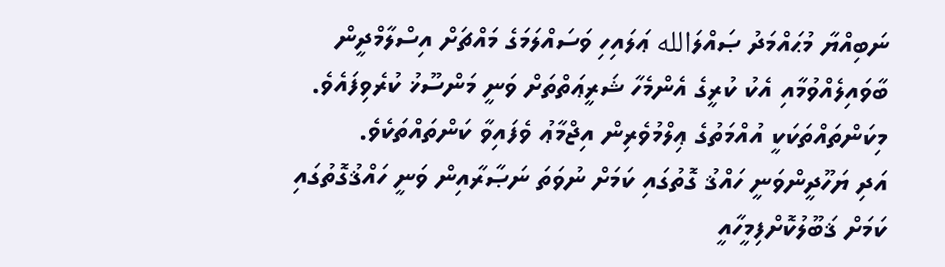ނަބިއްޔާ މުޙައްމަދު ޞައްލަالله ޢަލައިހި ވަސައްލަމަގެ މައްޗަށް އިސްލާމްދީން ބާވައިލެއްވުމާއި އެކު ކުރީގެ އެންމެހާ ޝަރީޢަތްތަށް ވަނީ މަންސޫޚު ކުރެވިފައެވެ. މިކަންތައްތަކަކީ އުއްމަތުގެ ޢިލްމުވެރިން އިޖްމާޢު ވެފައިވާ ކަންތައްތަކެވެ.
އަދި ޔަހޫދީންވަނީ ހައްޤު ގޮތުގައި ކަމަށް ނުވަތަ ނަޞާރާއިން ވަނީ ހައްޤުގޮތުގައި ކަމަށް ޤަބޫލުކޮށްފިމީހާއީ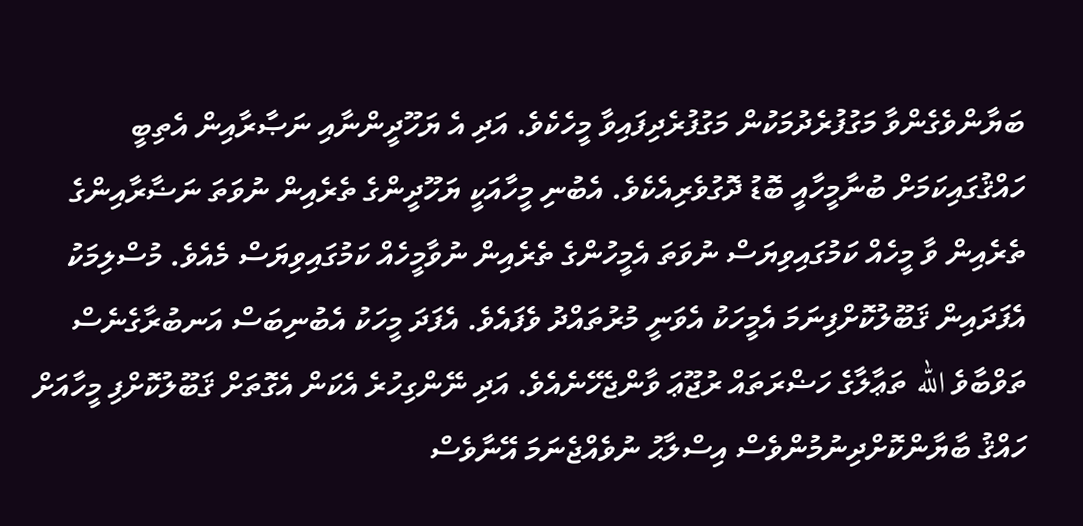ބަޔާންވެގެންވާ މަގުފުރެދުމަކުން މަގުފުރެދިފައިވާ މީހެކެވެ. އަދި އެ ޔަހޫދީންނާއި ނަޞާރާއިން އެތިބީ ހައްޤުގައިކަމަށް ބުނާމީހާއީ ބޮޑު ދޮގުވެރިއެކެވެ. އެބުނި މީހާއަކީ ޔަހޫދީންގެ ތެރެއިން ނުވަތަ ނަޟާރާއިންގެ ތެރެއިން ވާ މީހެއް ކަމުގައިވިޔަސް ނުވަތަ އެމީހުންގެ ތެރެއިން ނުވާމީހެއް ކަމުގައިވިޔަސް މެއެވެ. މުސްލިމަކު އެފަދައިން ޤަބޫލުކޮށްފިނަމަ އެމީހަކު އެވަނީ މުރުތައްދު ވެފައެވެ. އެފަދަ މީހަކު އެބުނިބަސް އަނބުރާގެނެސް ތަވްބާވެ الله ތަޢާލާގެ ހަޟްރަތައް ރުޖޫޢަ ވާންޖެހޭނެއެވެ. އަދި ނޭންގިހުރެ އެކަން އެގޮތަށް ޤަބޫލުކޮށްފި މީހާއަށް ހައްޤު ބާޔާންކޮށްދިނުމުންވެސް އިސްލާޙު ނުވެއްޖެނަމަ އޭނާވެސް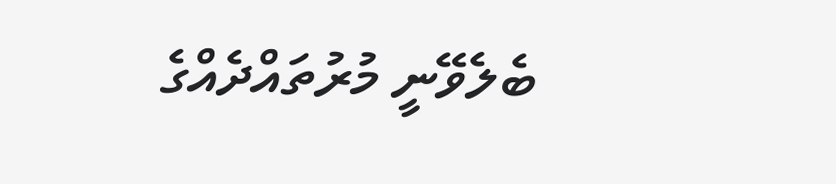ބެލެވޭނީ މުރުތައްދެއްގެ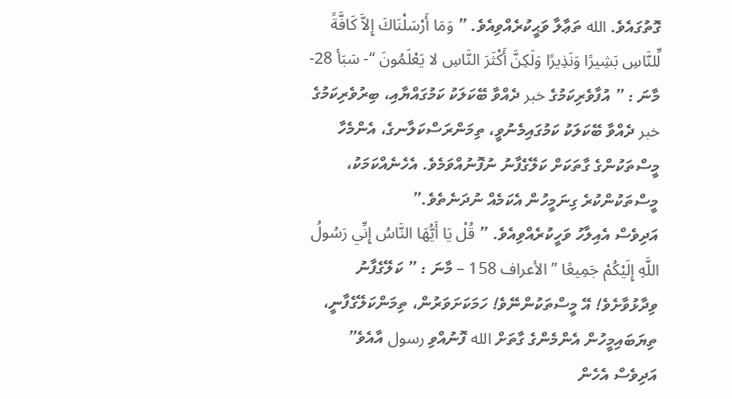ގޮތުގައެވެ. الله ތަޢާލާ ވަޙީކުރެއްވިއެވެ. ” وَمَا أَرْسَلْنَاكَ إِلاَّ كَافَّةً لِّلنَّاسِ بَشِيرًا وَنَذِيرًا وَلَكِنَّ أَكْثَرَ النَّاسِ لا يَعْلَمُونَ “- سَبَأ 28- މާނަ : ” އުފާވެރިކަމުގެ خبر ދެއްވާ ބޭކަލަކު ކަމުގައްޔާއި، ބިރުވެރިކަމުގެ خبر ދެއްވާ ބޭކަލަކު ކަމުގައިމެނުވީ، ތިމަންރަސްކަލާނގެ، އެންމެހާ މީސްތަކުންގެ ގާތަކަށް ކަލޭގެފާނު ނުފޮނުއްވަމެވެ. އެހެނެއްކަމަކު، މީސްތަކުންކުރެ ގިނަމީހުން އެކަމެއް ނުދަނެތެވެ.”
އަދިވެސް އެއިލާހު ވަހީކުރެއްވިއެވެ. ” قُلْ يَا أَيُّهَا النَّاسُ إِنِّي رَسُولُ اللَّهِ إِلَيْكُمْ جَمِيعًا ” الأعراف 158 – މާނަ : ” ކަލޭގެފާނު ވިދާޅުވާށެވެ! އޭ މީސްތަކުންނޭވެ! ހަމަކަށަވަރުން، ތިމަންކަލޭގެފާނީ، ތިޔަބައިމީހުން އެންމެންގެ ގާތަށް الله ފޮނުއްވި رسول އާއެވެ”
އަދިވެސް އެހެން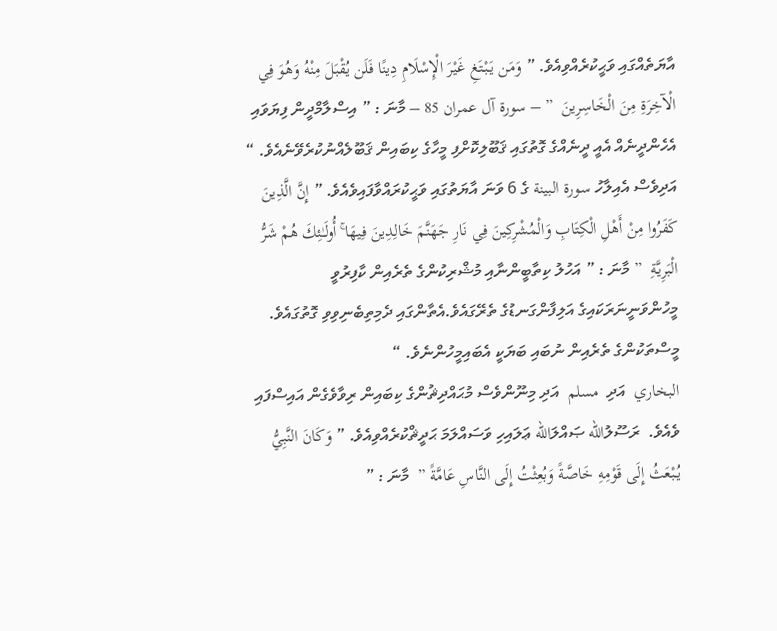އާޔަތެއްގައި ވަޙީކުރެއްވިއެވެ. ” وَمَن يَبْتَغِ غَيْرَ‌ الْإِسْلَامِ دِينًا فَلَن يُقْبَلَ مِنْهُ وَهُوَ فِي الْآخِرَ‌ةِ مِنَ الْخَاسِرِ‌ينَ  ” – سورة آل عمران 85 – މާނަ : ” އިސްލާމްދީން ފިޔަވައި އެހެންދީނެއް އެއީ ދީނެއްގެ ގޮތުގައި ޤަބޫލިކޮށްފި މީހާގެ ކިބައިން ޤަބޫލެއްނުކުރެވޭނެއެވެ. “
އަދިވެސް އެއިލާހު سورة البينة ގެ 6 ވަނަ އާޔަތުގައި ވަޙީކުރައްވާފައިވެއެވެ. ” إِنَّ الَّذِينَ كَفَرُ‌وا مِنْ أَهْلِ الْكِتَابِ وَالْمُشْرِ‌كِينَ فِي نَارِ‌ جَهَنَّمَ خَالِدِينَ فِيهَا ۚ أُولَـٰئِكَ هُمْ شَرُّ‌ الْبَرِ‌يَّةِ  ” މާނަ : ” އަހުލު ކިތާބީންނާއި މުޝްރިކުންގެ ތެރެއިން ކާފިރުވީ މީހުންވަނީނަރަކައިގެ އަލިފާންގަނޑުގެ ތެރޭގައެވެ.އެތާންގައި ދެމިތިބެނިވިވި ގޮތުގައެވެ. މީސްތަކުންގެ ތެރެއިން ނުބައި ބަޔަކީ އެބައިމީހުންނެވެ. “
البخاري  އަދި  مسلم  އަދި މިނޫންވެސް މުޙައްދިޘުންގެ ކިބައިން ރިވާވެގެން އައިސްފައި ވެއެވެ.  ރަސޫލުالله ޞައްލަالله ޢަލައިހި ވަސައްލަމަ ޙަދީޘްކުރެއްވިއެވެ. ” وَكَانَ النَّبِيُّ يُبْعَثُ إِلَى قَوْمِهِ خَاصَّةً وَبُعِثْتُ إِلَى النَّاسِ عَامَّةً ”  މާނަ : ”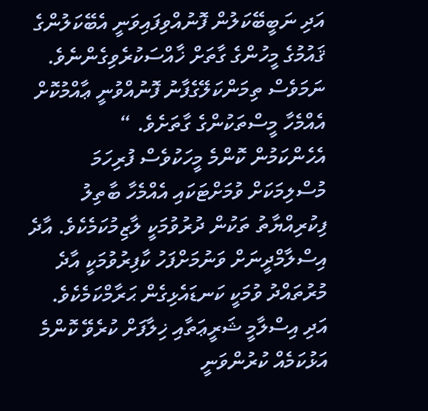އަދި ނަބީބޭކަލުން ފޮނުއްވިފައިވަނީ އެބޭކަލުންގެ ޤައުމުގެ މީހުންގެ ގާތަށް ޚާއްސަކުރެވިގެންނެވެ. ނަމަވެސް ތިމަންކަލޭގެފާނު ފޮނުއްވުނީ ޢާއްމުކޮށް އެއްމެހާ މީސްތަކުންގެ ގާތަށެވެ. “
އެހެންކަމުން ކޮންމެ މީހަކުވެސް ފުރިހަމަ މުސްލިމަކަށް ވުމަށްޓަކައި އެއްމެހާ ބާތިލު ފިކުރިއްޔާތު ތަކުން ދުރުވުމަކީ ލާޒިމުކަމެކެވެ. އާދެ އިސްލާމްދީނަށް ވަނުމަށްފަހު ކާފިރުވުމަކީ އާދެ މުރުތައްދު ވުމަކީ ކަނޑައެޅިގެން ޙަރާމްކަމެކެވެ. އަދި އިސްލާމީ ޝަރީޢަތާއި ޚިލާފަށް ކުރެވޭ ކޮންމެ އަޅުކަމެއް ކުރުންވަނީ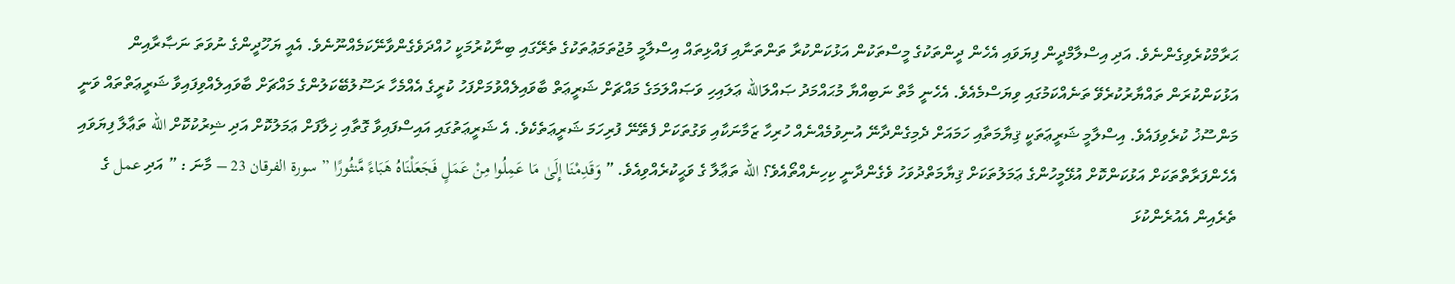ޙަރާމްކުރެވިގެންނެވެ. އަދި އިސްލާމްދީން ފިޔަވައި އެހެން ދީންތަކުގެ މީސްތަކުން އަޅުކަންކުރާ ތަންތަނާއި ފައްޅިތައް އިސްލާމީ މުޖުތަމަޢުތަކުގެ ތެރޭގައި ބިނާކުރުމަކީ ހުއްދަވެގެންވާނޭކަމެއްނޫނެވެ. އެއީ ޔަހޫދީންގެ ނުވަތަ ނަޞާރާއިން އަޅުކަންކުރަން ތައްޔާރުކުރެވޭ ތަނެއްކަމުގައި ވިޔަސްމެއެވެ. އެހެނީ މާތް ނަބިއްޔާ މުޙައްމަދު ޞައްލަالله ޢަލައިހި ވަޞައްލަމަގެ މައްޗަށް ޝަރީޢަތް ބާވައިލެއްވުމަށްފަހު ކުރީގެ އެއްމެހާ ރަސޫލުބޭކަލުންގެ މައްޗަށް ބާވައިލެއްވިފައިވާ ޝަރީޢަތްތައް ވަނީ މަންސޫޚު ކުރެވިފައެވެ. އިސްލާމީ ޝަރީޢަތަކީ ޤިޔާމަތާއި ހަމައަށް ދެމިގެންދާނޭ އުނިވުމެއްނެއް ހުރިހާ ޒަމާނަކާއި ވަގުތަކަށް ފެތޭނޭ ފުރިހަމަ ޝަރީޢަތެކެވެ. އެ ޝަރީޢަތުގައި އައިސްފައިވާ ގޮތާއި ޚިލާފަށް ޢަމަލުކޮށް އަދި ޝިރުކުކޮށް الله ތަޢާލާ ފިޔަވައި އެހެންފަރާތްތަކަށް އަޅުކަންކޮށް އުޅޭމީހުންގެ ޢަމަލުތަކަށް ޤިޔާމަތްދުވަހު ވެގެންދާނީ ކިހިނެއްތޯއެވެ؟ الله ތަޢާލާ ގެ ވަޙީކުރެއްވިއެވެ. ” وَقَدِمْنَا إِلَىٰ مَا عَمِلُوا مِنْ عَمَلٍ فَجَعَلْنَاهُ هَبَاءً مَّنثُورً‌ا ” سورة الفرقان 23 – މާނަ : ” އަދި عمل ގެ ތެރެއިން އެއުރެންކުޅަ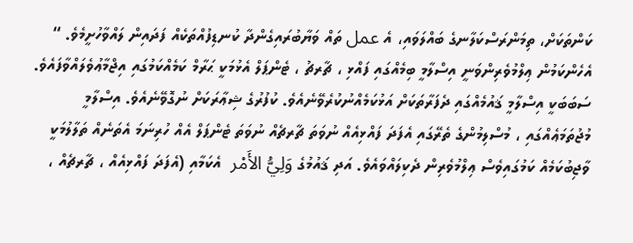ކަންތަކަށް، ތިމަންރަސްކަލާނގެ ބައްލަވައި، އެ عمل ތައް ވަޔާބުރައިގެންދާ ކުނޑިފުއްތަކެއް ފަދައިން ލައްވާހުށީމެވެ. “
އެހެންކަމުން ޢިލްމުވެރިންވަނީ އިސްލާމީ ބިމެއްގައި ފައްޅި ، ޗާރޗު ، ޓެންޕަލް އެޅުމަކީ ޙަރާމް ކަމެއްކަމުގައި އިޖްމާޢުވެލައްވާފައެވެ. ސަބަބަކީ އިސްލާމީ ޤައުމެއްގައި ދެފަރާތަކަށް އަޅުކަމެއްނުކުރެވޭނެއެވެ. ކުފުރުގެ ޝިޢާރަކަށް ނުގޮވޭނެއެވެ. އިސްލާމީ މުޖުތަމަޢެއްގައި ، މުސްލިމުންގެ ތެރޭގައި އެފަދަ ފައްޅިއެއް ނުވަތަ ޗާރޗެއް ނުވަތަ ޓެންޕަލް އެއް ހުރިނަމަ އެތަނެއް ތަލާލުމަކީ ވާޖިބުކަމެއް ކަމުގައިވެސް ޢިލްމުވެރިން ދެކިލައްވައެވެ. އަދި ޤައުމުގެ وَلِيُّ الأَمْر  އެކަމާއި (އެފަދަ ފައްޅިއެއް ، ޗާރޗެއް ،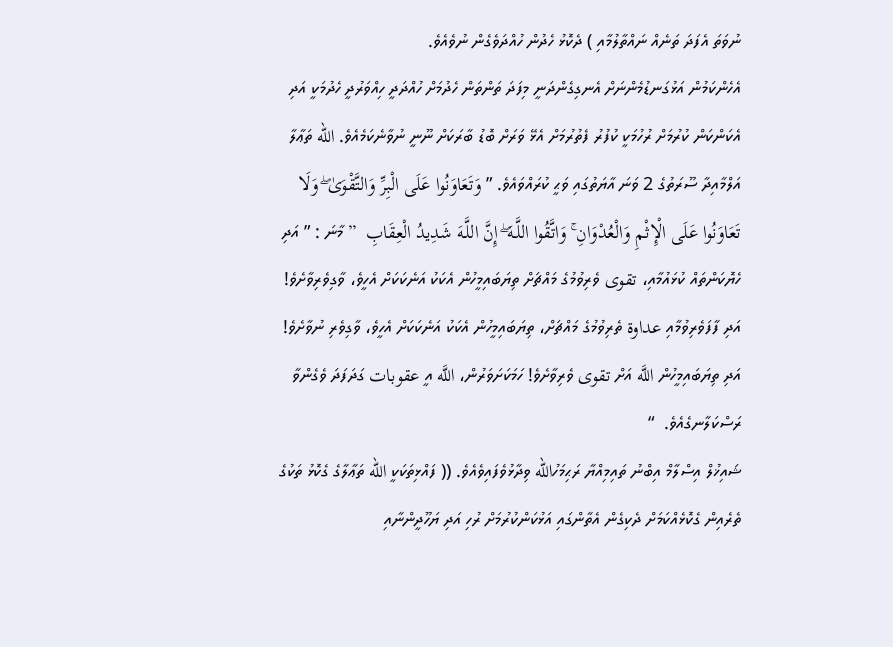ނުވަތަ އެފަދަ ތަނެއް ނައްތާލުމާއި ) ދެކޮޅު ހެދުން ހުއްދަވެގެން ނުވެއެވެ.
އެހެންކަމުން އަޅުގަނޑުމެންނަށް އެނގިގެންދަނީ މިފަދަ ތަންތަން ހެދުމަށް ހުއްދަދީ ހިއްވަރުދީ ހެދުމަކީ އަދި އެކަންކަން ކުރުމަށް ރުހުމަކީ ކުފުރު ފެތުރުމަށް އެޅޭ ވަރަށް ބޮޑު ބާރަކަށް ނޫނީ ނުވާނެކަމެއެވެ. الله ތަޢާލާ އަލްމާއިދާ ސޫރަތުގެ 2 ވަނަ އާޔަތުގައި ވަޙީ ކުރައްވައެވެ. ” وَتَعَاوَنُوا عَلَى الْبِرِّ‌ وَالتَّقْوَىٰ ۖ وَلَا تَعَاوَنُوا عَلَى الْإِثْمِ وَالْعُدْوَانِ ۚ وَاتَّقُوا اللَّـهَ ۖ إِنَّ اللَّـهَ شَدِيدُ الْعِقَابِ  ” މާނަ : ” އަދި ހެޔޮކަންތައް ކުޅައުމާއި، تقوى ވެރިވުމުގެ މައްޗަށް ތިޔަބައިމީހުން އެކަކު އަނެކަކަށް އެހީވެ، ވާގިވެރިވާށެވެ! އަދި ފާފަވެރިވުމާއި عداوة ތެރިވުމުގެ މައްޗަށް، ތިޔަބައިމީހުން އެކަކު އަނެކަކަށް އެހީވެ، ވާގިވެރި ނުވާށެވެ! އަދި ތިޔަބައިމީހުން اللَّه އަށް تقوى ވެރިވާށެވެ! ހަމަކަށަވަރުން، اللَّه އީ عقوبات ގަދަފަދަ ވެގެންވާ ރަސްކަލާނގެއެވެ.  “
ޝައިޚުލް އިސްލާމް އިބްނު ތައިމިއްޔާ ރަޙިމަހުالله ވިދާޅުވެފައިވެއެވެ. (( ފައްޅިތަކަކީ الله ތަޢާލާގެ ގެކޮޅު ތަކުގެ ތެރެއިން ގެކޮޅެއްކަމަށް ދެކިގެން އެތާންގައި އަޅުކަންކުރުމަށް ރުހި އަދި ޔަހޫދީންނާއި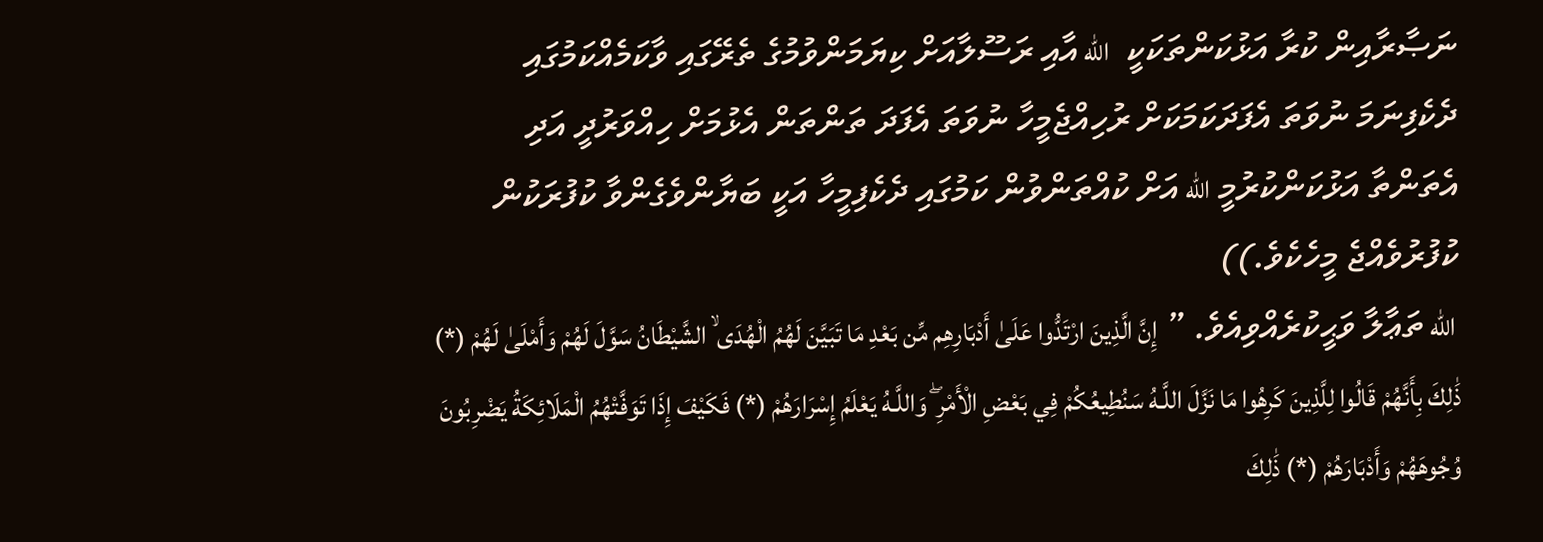ނަޞާރާއިން ކުރާ އަޅުކަންތަކަކީ  الله އާއި ރަސޫލާއަށް ކިޔަމަންވުމުގެ ތެރޭގައި ވާކަމެއްކަމުގައި ދެކެފިނަމަ ނުވަތަ އެފަދަކަމަކަށް ރުހިއްޖެމީހާ ނުވަތަ އެފަދަ ތަންތަން އެޅުމަށް ހިއްވަރުދީ އަދި އެތަންތާ އަޅުކަންކުރުމީ الله އަށް ކުއްތަންވުން ކަމުގައި ދެކެފިމީހާ އަކީ ބަޔާންވެގެންވާ ކުފުރަކުން ކުފުރުވެއްޖެ މީހެކެވެ.))
 الله ތަޢާލާ ވަޙީކުރެއްވިއެވެ. ” إِنَّ الَّذِينَ ارْ‌تَدُّوا عَلَىٰ أَدْبَارِ‌هِم مِّن بَعْدِ مَا تَبَيَّنَ لَهُمُ الْهُدَى ۙ الشَّيْطَانُ سَوَّلَ لَهُمْ وَأَمْلَىٰ لَهُمْ (*) ذَٰلِكَ بِأَنَّهُمْ قَالُوا لِلَّذِينَ كَرِ‌هُوا مَا نَزَّلَ اللَّـهُ سَنُطِيعُكُمْ فِي بَعْضِ الْأَمْرِ‌ ۖ وَاللَّـهُ يَعْلَمُ إِسْرَ‌ارَ‌هُمْ (*) فَكَيْفَ إِذَا تَوَفَّتْهُمُ الْمَلَائِكَةُ يَضْرِ‌بُونَ وُجُوهَهُمْ وَأَدْبَارَ‌هُمْ (*) ذَٰلِكَ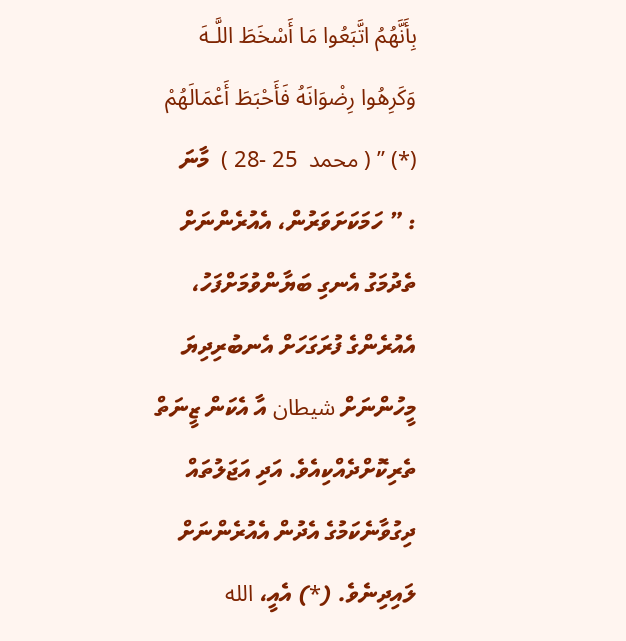بِأَنَّهُمُ اتَّبَعُوا مَا أَسْخَطَ اللَّـهَ وَكَرِ‌هُوا رِ‌ضْوَانَهُ فَأَحْبَطَ أَعْمَالَهُمْ (*) ” ( محمد  25 -28 )  މާނަ : ” ހަމަކަށަވަރުން، އެއުރެންނަށް ތެދުމަގު އެނގި ބަޔާންވުމަށްފަހު، އެއުރެންގެ ފުރަގަހަށް އެނބުރިދިޔަ މީހުންނަށް شيطان އާ އެކަން ޒީނަތް ތެރިކޮށްދެއްކިއެވެ. އަދި އަޖަލުތައް ދިގުވާނެކަމުގެ އެދުން އެއުރެންނަށް ލައިދިނެވެ. (*) އެއީ، الله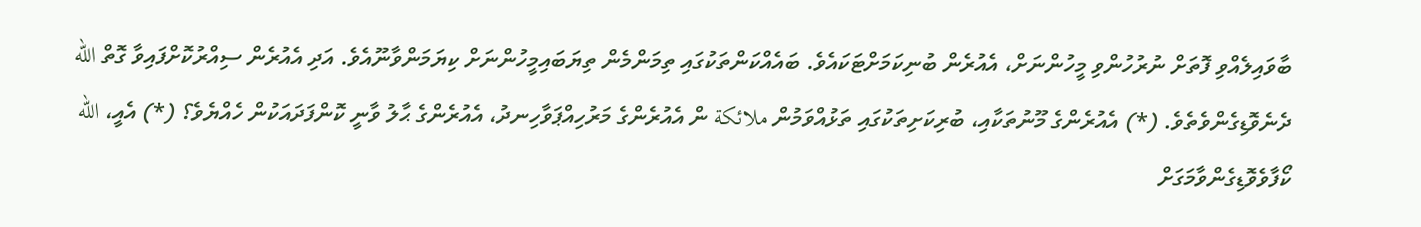ބާވައިލެއްވި ފޮތަށް ނުރުހުންވި މީހުންނަށް، އެއުރެން ބުނިކަމަށްޓަކައެވެ. ބައެއްކަންތަކުގައި ތިމަންމެން ތިޔަބައިމީހުންނަށް ކިޔަމަންވާނޫއެވެ. އަދި އެއުރެން ސިއްރުކޮށްފައިވާ ގޮތް الله ދެނެވޮޑިގެންވެތެވެ. (*) އެއުރެންގެ މޫނުތަކާއި، ބުރިކަށިތަކުގައި ތަޅުއްވަމުން ملائكة ން އެއުރެންގެ މަރުހިއްޕަވާހިނދު، އެއުރެންގެ ޙާލު ވާނީ ކޮންފަދައަކުން ހެއްޔެވެ؟ (*) އެއީ، الله ކޯފާވެވޮޑިގެންވާމަގަށް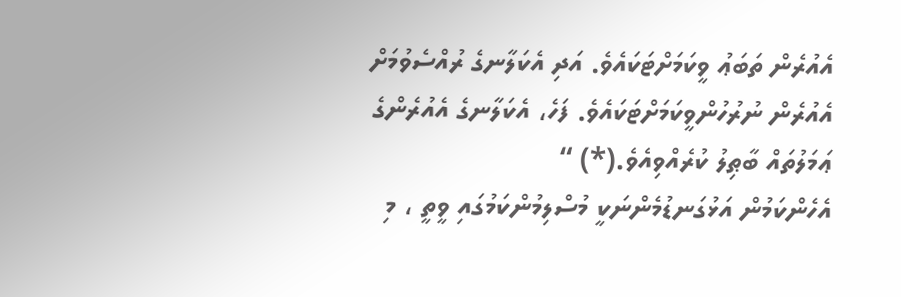އެއުރެން ތަބަޢު ވީކަމަށްޓަކައެވެ. އަދި އެކަލާނގެ ރުއްސެވުމަށް އެއުރެން ނުރުހުންވީކަމަށްޓަކައެވެ. ފަހެ، އެކަލާނގެ އެއުރެންގެ ޢަމަލުތައް ބާޠިލު ކުރެއްވިއެވެ.(*) “
އެހެންކަމުން އަޅުގަނޑުމެންނަކީ މުސްލިމުންކަމުގައި ވީތީ ، މި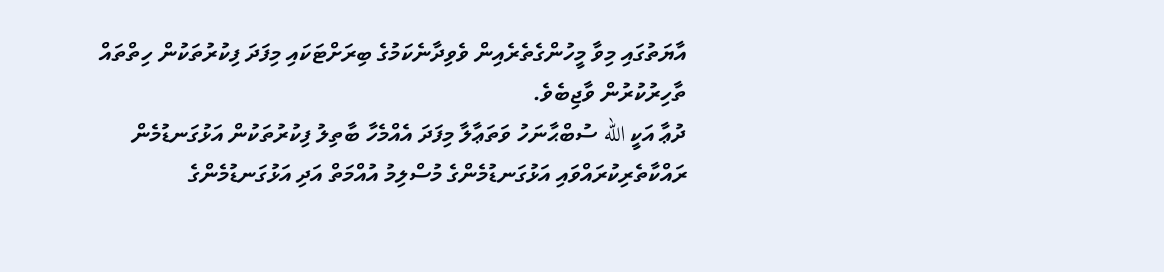އާޔަތުގައި މިވާ މީހުންގެތެރެއިން ވެވިދާނެކަމުގެ ބިރަށްޓަކައި މިފަދަ ފިކުރުތަކުން ހިތްތައް ތާހިރުކުރުން ވާޖިބެވެ.
ދުޢާ އަކީ الله ސުބްޙާނަހު ވަތަޢާލާ މިފަދަ އެއްމެހާ ބާތިލު ފިކުރުތަކުން އަޅުގަނޑުމެން ރައްކާތެރިކުރައްވައި އަޅުގަނޑުމެންގެ މުސްލިމު އުއްމަތް އަދި އަޅުގަނޑުމެންގެ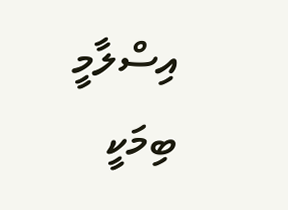އިސްލާމީ ބިމަކީ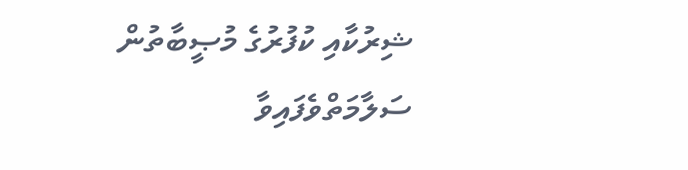ޝިރުކާއި ކުފުރުގެ މުޞީބާތުން ސަލާމަތްވެފައިވާ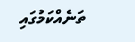ތަނެއްކަމުގައި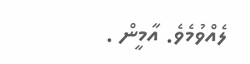ލެއްވުމެވެ. އާމީން .